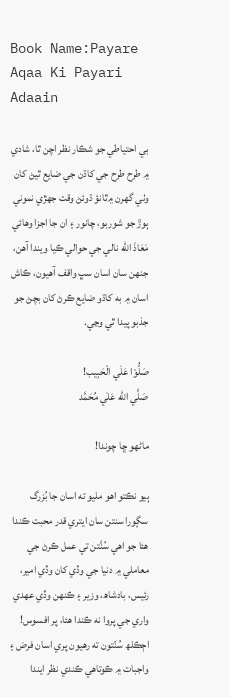Book Name:Payare Aqaa Ki Payari Adaain

بي احتياطي جو شڪار نظر اچن ٿا، شادي ۾ طرح طرح جي کاڌن جي ضايع ٿيڻ کان وٺي گھرن ۾ٿانؤ ڌوئڻ وقت جهڙي نموني ٻوڙ جو شوربو، چانور ۽ ان جا اجزا وهائي مَعَاذَ اللّٰه نالي جي حوالي ڪيا ويندا آهن، جنهن سان اسان سڀ واقف آهيون، ڪاش اسان ۾ به کاڌو ضايع ڪرڻ کان بچڻ جو جذبو پيدا ٿي وڃي.

صَلُّوْا عَلَي الْحَبِيب!                                                                                      صَلَّي اللّٰه عَلٰي مُحَمَّد

ماڻهو ڇا چوندا!

ٻيو نڪتو اهو مليو ته اسان جا بُزرگ سڳورا سنتن سان ايتري قدر محبت ڪندا هئا جو اهي سُنَّتن تي عمل ڪرڻ جي معاملي ۾ دنيا جي وڏي کان وڏي امير، رئيس، بادشاھ، وزير ۽ ڪنهن وڏي عهدي واري جي پروا نه ڪندا هئا، پر افسوس! اڄڪلھ سُنّتون ته رهيون پري اسان فرض ۽ واجبات ۾ ڪوتاهي ڪندي نظر ايندا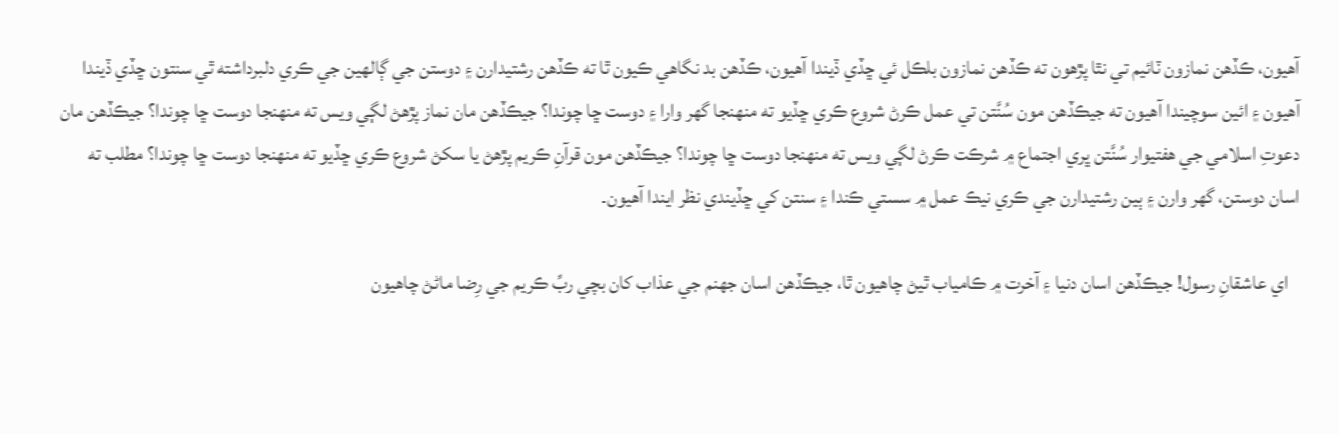آهيون، ڪڏهن نمازون ٽائيم تي نٿا پڙهون ته ڪڏهن نمازون بلڪل ئي ڇڏي ڏيندا آهيون، ڪڏهن بد نگاهي ڪيون ٿا ته ڪڏهن رشتيدارن ۽ دوستن جي ڳالهين جي ڪري دلبرداشته ٿي سنتون ڇڏي ڏيندا آهيون ۽ ائين سوچيندا آهيون ته جيڪڏهن مون سُنَّتن تي عمل ڪرڻ شروع ڪري ڇڏيو ته منهنجا گھر وارا ۽ دوست ڇا چوندا؟ جيڪڏهن مان نماز پڙھڻ لڳي ويس ته منهنجا دوست ڇا چوندا؟ جيڪڏهن مان دعوتِ اسلامي جي هفتيوار سُنَّتن ڀري اجتماع ۾ شرڪت ڪرڻ لڳي ويس ته منهنجا دوست ڇا چوندا؟ جيڪڏهن مون قرآنِ ڪريم پڙھڻ يا سکڻ شروع ڪري ڇڏيو ته منهنجا دوست ڇا چوندا؟ مطلب ته اسان دوستن، گھر وارن ۽ ٻين رشتيدارن جي ڪري نيڪ عمل ۾ سستي ڪندا ۽ سنتن کي ڇڏيندي نظر ايندا آهيون۔

   اي عاشقانِ رسول! جيڪڏهن اسان دنيا ۽ آخرت ۾ ڪامياب ٿيڻ چاهيون ٿا، جيڪڏهن اسان جهنم جي عذاب کان بچي ربِّ ڪريم جي رِضا ماڻڻ چاهيون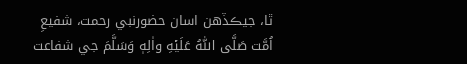ٿا، جيڪڏهن اسان حضورنبي رحمت، شفيعِ اُمَّت صَلَّى اللّٰهُ عَلَيۡهِ واٰلِهٖ وَسَلَّمَ جي شفاعت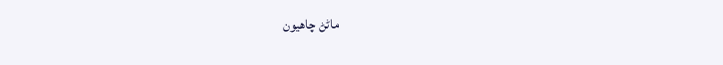ماڻڻ چاهيون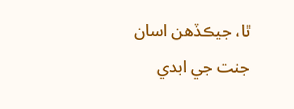ٿا، جيڪڏهن اسان جنت جي ابدي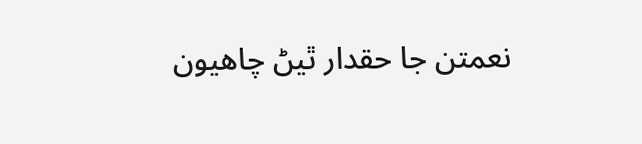نعمتن جا حقدار ٿيڻ چاهيون